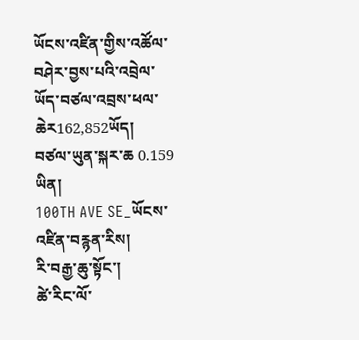ཡོངས་འཛིན་གྱིས་འཚོལ་བཤེར་བྱས་པའི་འབྲེལ་ཡོད་བཙལ་འབྲས་ཕལ་ཆེར162,852ཡོད།  བཙལ་ཡུན་སྐར་ཆ 0.159 ཡིན།
100TH AVE SE_ཡོངས་འཛིན་བརྙན་རིས།
རི་བརྒྱ་ཆུ་སྟོང་།
ཚེ་རིང་ལོ་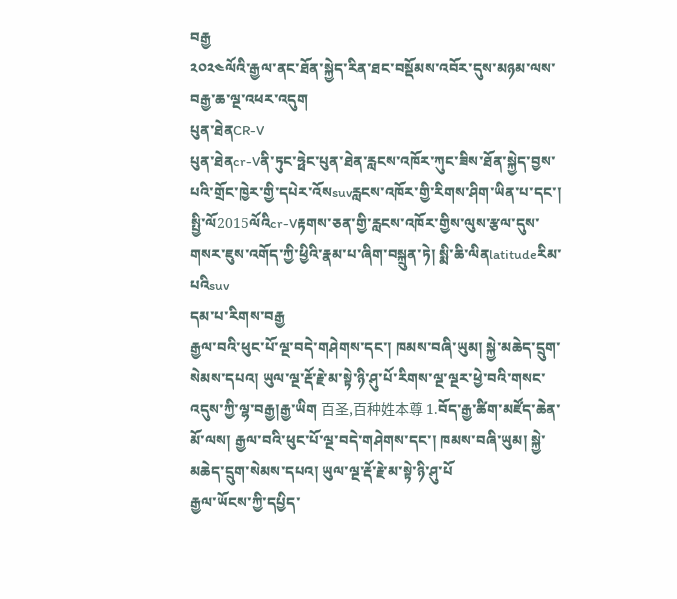བརྒྱ
༢༠༢༤ལོའི་རྒྱལ་ནང་ཐོན་སྐྱེད་རིན་ཐང་བསྡོམས་འབོར་དུས་མཉམ་ལས་བརྒྱ་ཆ་ལྔ་འཕར་འདུག
པུན་ཐེནCR-V
པུན་ཐེནcr-Vནི་ཏུང་ཧྥེང་པུན་ཐེན་རླངས་འཁོར་ཀུང་ཟིས་ཐོན་སྐྱེད་བྱས་པའི་གྲོང་ཁྱེར་གྱི་དཔེར་འོསsuvརླངས་འཁོར་གྱི་རིགས་ཤིག་ཡིན་པ་དང་། སྤྱི་ལོ2015ལོའིcr-Vརྟགས་ཅན་གྱི་རླངས་འཁོར་གྱིས་ལུས་རྩལ་དུས་གསར་ཇུས་འགོད་ཀྱི་ཕྱིའི་རྣམ་པ་ཞིག་བསྐྲུན་ཏེ། སྨི་ཆི་ལིནlatitudeརིམ་པའིsuv
དམ་པ་རིགས་བརྒྱ
རྒྱལ་བའི་ཕུང་པོ་ལྔ་བདེ་གཤེགས་དང་། ཁམས་བཞི་ཡུམ། སྐྱེ་མཆེད་དྲུག་སེམས་དཔའ། ཡུལ་ལྔ་རྡོ་རྗེ་མ་སྟེ་ཉི་ཤུ་པོ་རིགས་ལྔ་ལྔར་ཕྱེ་བའི་གསང་འདུས་ཀྱི་ལྷ་བརྒྱ།རྒྱ་ཡིག 百圣,百种姓本尊 1.བོད་རྒྱ་ཚིག་མཛོད་ཆེན་མོ་ལས། རྒྱལ་བའི་ཕུང་པོ་ལྔ་བདེ་གཤེགས་དང་། ཁམས་བཞི་ཡུམ། སྐྱེ་མཆེད་དྲུག་སེམས་དཔའ། ཡུལ་ལྔ་རྡོ་རྗེ་མ་སྟེ་ཉི་ཤུ་པོ
རྒྱལ་ཡོངས་ཀྱི་དཔྱིད་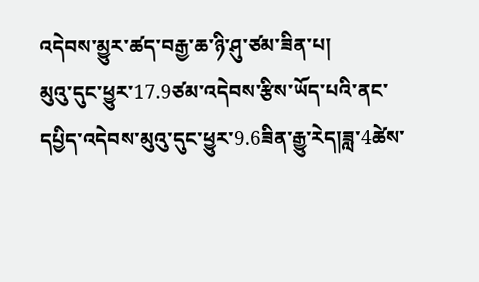འདེབས་མྱུར་ཚད་བརྒྱ་ཆ་ཉི་ཤུ་ཙམ་ཟིན་པ།
མུའུ་དུང་ཕྱུར་17.9ཙམ་འདེབས་རྩིས་ཡོད་པའི་ནང་དཔྱིད་འདེབས་མུའུ་དུང་ཕྱུར་9.6ཟིན་རྒྱུ་རེད།ཟླ་4ཚེས་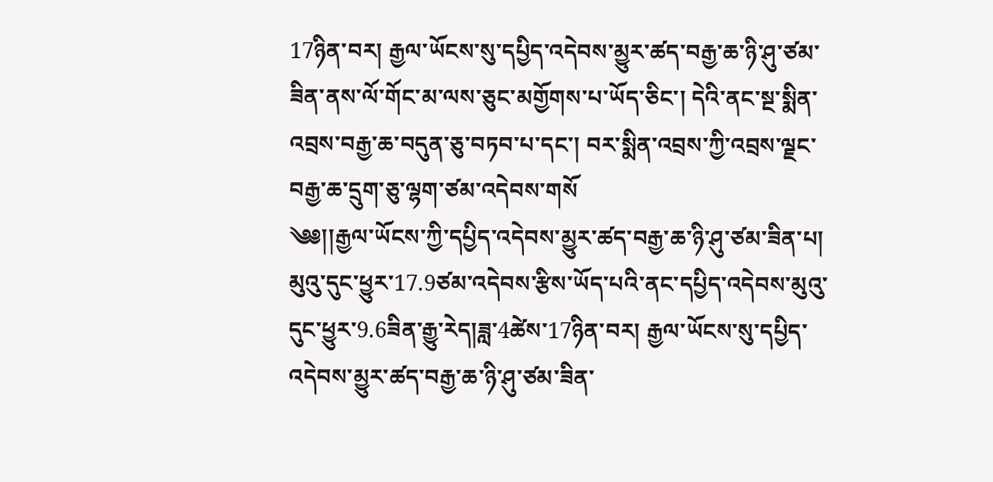17ཉིན་བར། རྒྱལ་ཡོངས་སུ་དཔྱིད་འདེབས་མྱུར་ཚད་བརྒྱ་ཆ་ཉི་ཤུ་ཙམ་ཟིན་ནས་ལོ་གོང་མ་ལས་ཅུང་མགྱོགས་པ་ཡོད་ཅིང་། དེའི་ནང་སྔ་སྨིན་འབྲས་བརྒྱ་ཆ་བདུན་ཅུ་བཏབ་པ་དང་། བར་སྨིན་འབྲས་ཀྱི་འབྲས་ལྗང་བརྒྱ་ཆ་དྲུག་ཅུ་ལྷག་ཙམ་འདེབས་གསོ
༄༅།།རྒྱལ་ཡོངས་ཀྱི་དཔྱིད་འདེབས་མྱུར་ཚད་བརྒྱ་ཆ་ཉི་ཤུ་ཙམ་ཟིན་པ།
མུའུ་དུང་ཕྱུར་17.9ཙམ་འདེབས་རྩིས་ཡོད་པའི་ནང་དཔྱིད་འདེབས་མུའུ་དུང་ཕྱུར་9.6ཟིན་རྒྱུ་རེད།ཟླ་4ཚེས་17ཉིན་བར། རྒྱལ་ཡོངས་སུ་དཔྱིད་འདེབས་མྱུར་ཚད་བརྒྱ་ཆ་ཉི་ཤུ་ཙམ་ཟིན་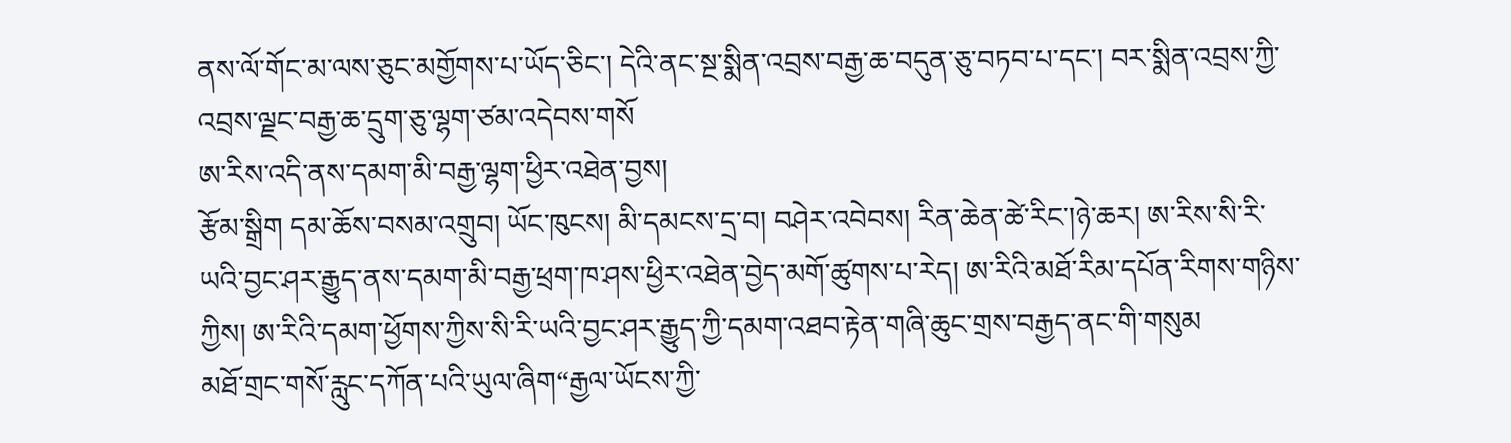ནས་ལོ་གོང་མ་ལས་ཅུང་མགྱོགས་པ་ཡོད་ཅིང་། དེའི་ནང་སྔ་སྨིན་འབྲས་བརྒྱ་ཆ་བདུན་ཅུ་བཏབ་པ་དང་། བར་སྨིན་འབྲས་ཀྱི་འབྲས་ལྗང་བརྒྱ་ཆ་དྲུག་ཅུ་ལྷག་ཙམ་འདེབས་གསོ
ཨ་རིས་འདི་ནས་དམག་མི་བརྒྱ་ལྷག་ཕྱིར་འཐེན་བྱས།
རྩོམ་སྒྲིག དམ་ཆོས་བསམ་འགྲུབ། ཡོང་ཁུངས། མི་དམངས་དྲ་བ། བཤེར་འབེབས། རིན་ཆེན་ཚེ་རིང་།ཉེ་ཆར། ཨ་རིས་སི་རི་ཡའི་བྱང་ཤར་རྒྱུད་ནས་དམག་མི་བརྒྱ་ཕྲག་ཁ་ཤས་ཕྱིར་འཐེན་བྱེད་མགོ་ཚུགས་པ་རེད། ཨ་རིའི་མཐོ་རིམ་དཔོན་རིགས་གཉིས་ཀྱིས། ཨ་རིའི་དམག་ཕྱོགས་ཀྱིས་སི་རི་ཡའི་བྱང་ཤར་རྒྱུད་ཀྱི་དམག་འཐབ་རྟེན་གཞི་ཆུང་གྲས་བརྒྱད་ནང་གི་གསུམ
མཐོ་གྲང་གསོ་རླུང་དཀོན་པའི་ཡུལ་ཞིག“རྒྱལ་ཡོངས་ཀྱི་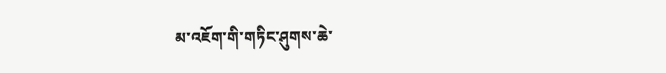མ་འཇོག་གི་གཏིང་ཤུགས་ཆེ་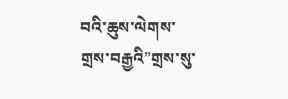བའི་ཆུས་ལེགས་གྲས་བརྒྱའི”གྲས་སུ་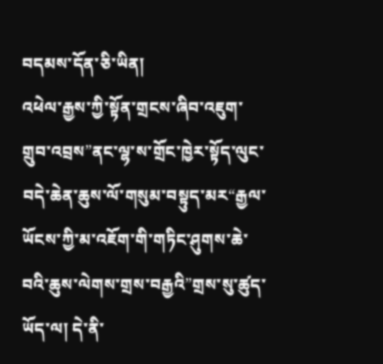བདམས་དོན་ཅི་ཡིན།
འཕེལ་རྒྱས་ཀྱི་སྟོན་གྲངས་ཞིབ་འཇུག་གྲུབ་འབྲས”ནང་ལྷ་ས་གྲོང་ཁྱེར་སྟོད་ལུང་བདེ་ཆེན་ཆུས་ལོ་གསུམ་བསྟུད་མར“རྒྱལ་ཡོངས་ཀྱི་མ་འཇོག་གི་གཏིང་ཤུགས་ཆེ་བའི་ཆུས་ལེགས་གྲས་བརྒྱའི”གྲས་སུ་ཚུད་ཡོད་ལ། དེ་ནི་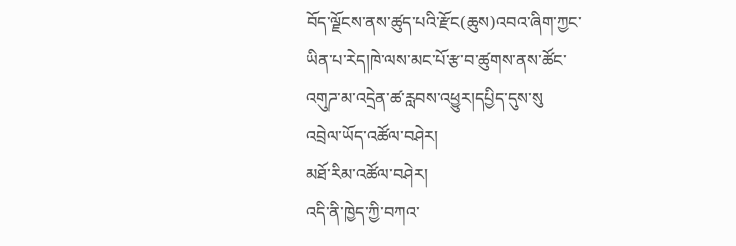བོད་ལྗོངས་ནས་ཚུད་པའི་རྫོང(ཆུས)འབའ་ཞིག་ཀྱང་ཡིན་པ་རེད།ཁེ་ལས་མང་པོ་རྩ་བ་ཚུགས་ནས་ཚོང་འགུཌ་མ་འདྲེན་ཚ་རླབས་འཕྱུར།དཔྱིད་དུས་སུ
འབྲེལ་ཡོད་འཚོལ་བཤེར།
མཐོ་རིམ་འཚོལ་བཤེར།
འདི་ནི་ཁྱེད་ཀྱི་བཀའ་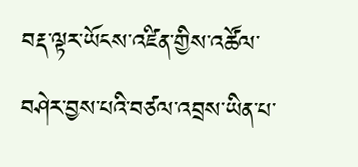བརྡ་ལྟར་ཡོངས་འཛིན་གྱིས་འཚོལ་བཤེར་བྱས་པའི་བཙལ་འབྲས་ཡིན་པ་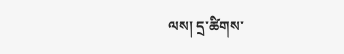ལས། དྲ་ཚིགས་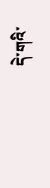དེ་གའི་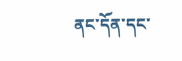ནང་དོན་དང་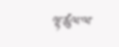ལྟ་ཚུལ་ལ་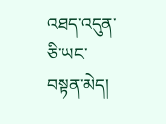འཐད་འདུན་ཅི་ཡང་བསྟན་མེད།